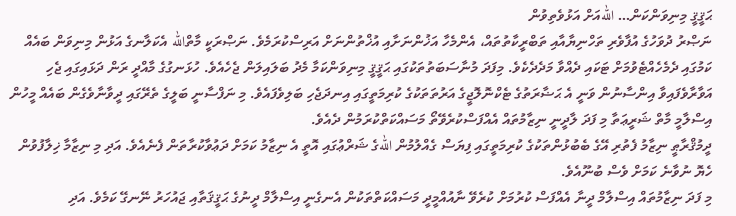ޙަޤީޤީ މިނިވަންކަން… اللهއަށް އަޅުވެތިވުން
ނަޞްރު ދުވަހުގެ އުފާވެރި ތަހްނިޔާއާއި ތަބްރީކާތުތައް، އެންމެހާ އަޚުންނަށާއި އުޚްތުންނަށް އަރިސްކުރަމެވެ. ނަޞްރަކީ މާތްالله އެކަލާނގެ އަޅުން މިނިވަން ބައެއް ކަމުގައި ދެމެހެއްޓެވުމަށް ޓަކައި ދެއްވާ މަދެދެކެވެ. މިފަދަ މުނާސަބަތުތަކުގައި ޙަޤީޤީ މިނިވަންކަމާ މެދު ބަލައިލަން ޖެހެއެވެ. ހުޅަނގުގެ މާއްދީ ރަން ދަޅައިގައި ޖެހި އަވާރާވެފައިވާ އިންސާނުން ވަނީ އެ ޙަޟާރަތުގެ ޓެކްނޮލޮޖީގެ އަރުތަތަކުގެ ކުރިމަތީގައި އިނދަޖެހި ބަލިވެފައެވެ. މި ނަފްސާނީ ބަލީގެ ތެރޭގައި ދީވާނާވެގެން ބައެއް މީހުން އިސްލާމީ މާތް ޝަރީޢަތާ މި ފަދަ ލާދީނީ ނިޒާމުތައް އެއްފަސްކުރެވޭތޯ މަސައްކަތްކުރަމުން ދެއެވެ.
ދީމުޤްރާޠީ ނިޒާމު ފެތުރި އޭގެ ބެބުޅުންތަކުގެ ކުރިމަތީގައި ފިޔަސް ގެއްލުމުން اللهގެ ޝަރްޢުގައި އޮތީ އެ ނިޒާމު ކަމަށް ދަޢުވާކުރާތަން ފެނެއެވެ. އަދި މި ނިޒާމާ ޚިލާފުވުން ހެޔޮ ނުވާނެ ކަމަށް ވެސް ބުނޫއެވެ.
މި ފަދަ ނިޒާމުތައް އިސްލާމް ދީނާ އެއްފަސް ކުރުމަށް ކުރެވޭ ނާއުއްމީދީ މަސައްކަތްތަކުން އެނގެނީ އިސްލާމް ދީނުގެ ޙަޤީޤަތާއި ޖައުހަރު ނޭނގޭ ކަމެވެ. އަދި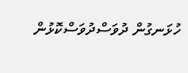ހުޅަނގުން ދުވަސްދުވަސްކޮޅުން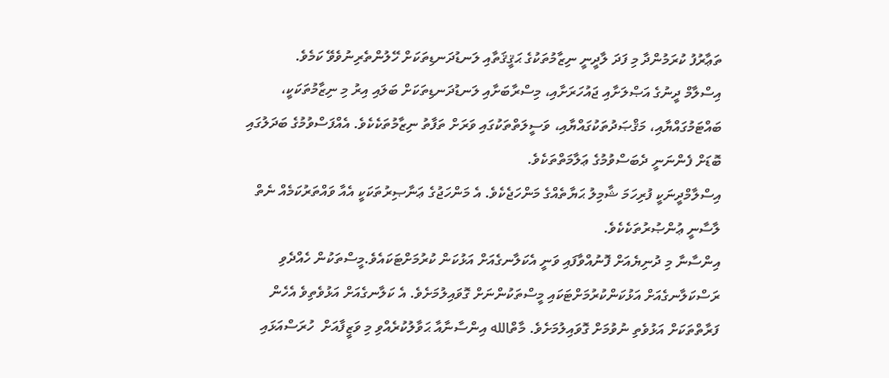ތަޢާރުފު ކުރަމުންދާ މި ފަދަ ލާދީނީ ނިޒާމުތަކުގެ ޙަޤީޤަތާއި ލަނޑުދަނޑިތަކަށް ހޭލުންތެރިނުވެވޭ ކަމެވެ.
އިސްލާމް ދީނުގެ އަޞްލަށާއި ޖައުހަރަށާއި، މިސްރާބަށާއި ލަނޑުދަނޑިތަކަށް ބަލައި އިރު މި ނިޒާމުތަކަކީ، ބައްޓަމުގައްޔާއި، މަޤްޞަދުތަކުގައްޔާއި، ވަސީލަތްތަކުގައި ވަރަށް ތަފާތު ނިޒާމުތަކެކެވެ. އެއްފަސްވުމުގެ ބަދަލުގައި ބޮޑަށް ފެންނަނީ ދެބަސްވުމުގެ ޢަލާމަތްތަކެވެ.
އިސްލާމްދީނަކީ ފުރިހަމަ ޝާމިލު ޙަޔާތެއްގެ މަންހަޖެކެވެ. އެ މަންހަޖުގެ ޢަނާޞިރުތަކަކީ އެއާ ވައްތަރުކަމެއް ނެތް ލާސާނީ ޢުންޞުރުތަކެކެވެ.
އިންސާނާ މި ދުނިޔެއަށް ފޮނުއްވާފައި ވަނީ އެކަލާނގެއަށް އަޅުކަން ކުރުމަށްޓަކައެވެ.މީސްތަކުން ހެއްދެވި ރަސްކަލާނގެއަށް އަޅުކަންކުރުމަށްޓަކައި މީސްތަކުންނަށް ގޮވައިލުމަށެވެ. އެ ކަލާނގެއަށް އަޅުވެތިވެ އެހެން ފަރާތްތަކަށް އަޅުވެތި ނުވުމަށް ގޮވައިލުމަށެވެ. މާތްالله އިންސާނާއާ ޙަވާލުކުރެއްވި މި ވަޒީފާއަށް  ހުރަސްއަޅައި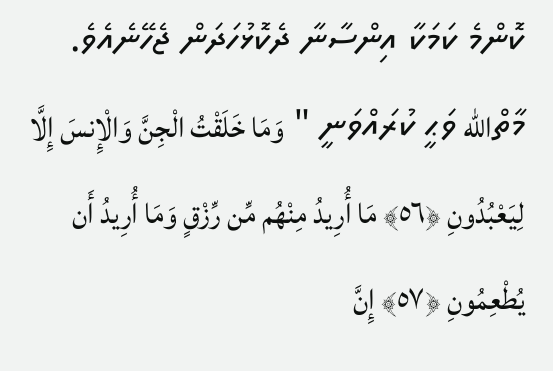ކޮންމެ ކަމަކާ އިންސާނާ ދެކޮޅުހަދަން ޖެހޭނެއެވެ. މާތްالله ވަޙީ ކުރައްވަނީ " وَمَا خَلَقْتُ الْجِنَّ وَالْإِنسَ إِلَّا لِيَعْبُدُونِ ﴿٥٦﴾ مَا أُرِيدُ مِنْهُم مِّن رِّزْقٍ وَمَا أُرِيدُ أَن يُطْعِمُونِ ﴿٥٧﴾ إِنَّ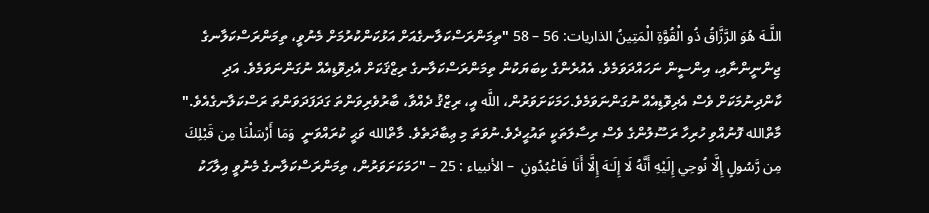اللَّـهَ هُوَ الرَّزَّاقُ ذُو الْقُوَّةِ الْمَتِينُ الذاريات: 56 – 58 "ތިމަންރަސްކަލާނގެއަށް އަޅުކަންކުރުމަށް މެނުވީ، ތިމަންރަސްކަލާނގެ ޖިންނީންނާއި، އިންސީން ނަހައްދަވަމެވެ. އެއުރެންގެ ކިބަޔަކުން ތިމަންރަސްކަލާނގެ ރިޒްޤަކަށް އެދިވޮޑިއެއް ނުގަންނަވަމެވެ. އަދި ކާންދިނުމަކަށް ވެސް އެދިވޮޑިއެއް ނުގަންނަވަމެވެ.ހަމަކަށަވަރުން، اللَّه އީ، ރިޒްޤު ދެއްވާ، ބާރުވެރިވަންތަ ގަދަފަދަވަންތަ ރަސްކަލާނގެއެވެ."
މާތްالله ފޮނުއްވި ހުރިހާ ރަސޫލުންގެ ވެސް ރިސާލަތަކީ ތައުޙީދެވެ.ނުވަތަ މި ޢިބާދަތެވެ. މާތްالله ވަޙީ ކުރައްވަނީ  وَمَا أَرْسَلْنَا مِن قَبْلِكَ مِن رَّسُولٍ إِلَّا نُوحِي إِلَيْهِ أَنَّهُ لَا إِلَـٰهَ إِلَّا أَنَا فَاعْبُدُونِ  – الأنبياء : 25 – "ހަމަކަށަވަރުން، ތިމަންރަސްކަލާނގެ މެނުވީ އިލާހަކު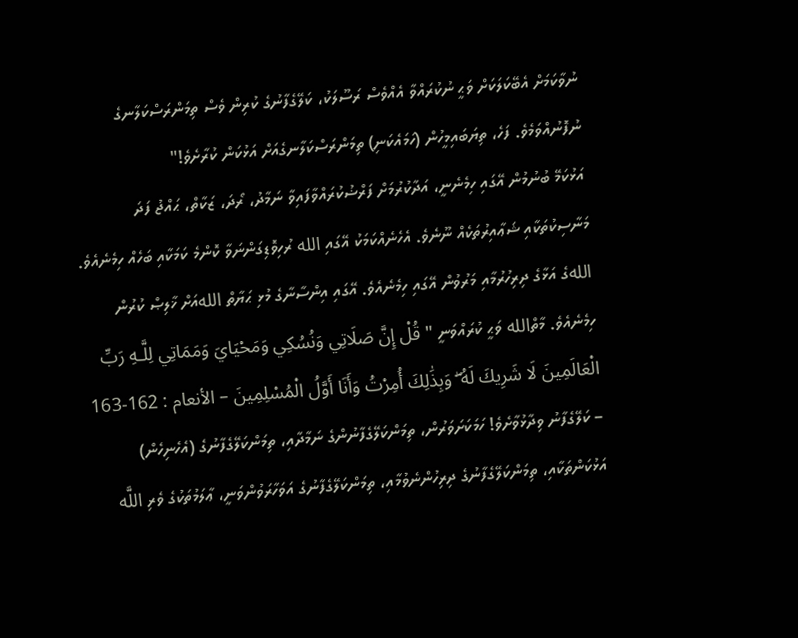ނުވާކަމަށް އެބޭކަލަކަށް ވަޙީ ނުކުރައްވާ އެއްވެސް ރަސޫލަކު، ކަލޭގެފާނުގެ ކުރިން ވެސް ތިމަންރަސްކަލާނގެ ނުފޮނުއްވަމެވެ. ފަހެ، ތިޔަބައިމީހުން (ހަމައެކަނި) ތިމަންރަސްކަލާނގެއަށް އަޅުކަން ކުރާށެވެ!"
އަޅުކަމޭ ބުނުމުން އޭގައި ހިމެނެނީ، އަދާކުރުމަށް ފަރްޟުކުރައްވާފައިވާ ނަމާދު، ރޯދަ، ޒަކާތް، ޙައްޖު ފަދަ މަނާސިކުތަކާއި ޝަޢާއިރުތަކެއް ނޫނެވެ. އެހެނެއްކަމަކު އޭގައި الله ރުހިވޮޑިގަންނަވާ ކޮންމެ ކަމަކާއި ބަހެއް ހިމެނެއެވެ. اللهގެ އަޅާގެ ދިރިހުރުމާއި މަރުވުން އޭގައި ހިމެނެއެވެ. އޭގައި އިންސާނާގެ މުޅި ޙަޔާތް اللهއަށް ޚާލިޞް ކުރުން ހިމެނެއެވެ. މާތްالله ވަޙީ ކުރައްވަނީ " قُلْ إِنَّ صَلَاتِي وَنُسُكِي وَمَحْيَايَ وَمَمَاتِي لِلَّـهِ رَبِّ الْعَالَمِينَ لَا شَرِيكَ لَهُ ۖ وَبِذَٰلِكَ أُمِرْتُ وَأَنَا أَوَّلُ الْمُسْلِمِينَ – الأنعام : 162-163 – ކަލޭގެފާނު ވިދާޅުވާށެވެ! ހަމަކަށަވަރުން، ތިމަންކަލޭގެފާނުންގެ ނަމާދާއި، ތިމަންކަލޭގެފާނުގެ (އެހެނިހެން) އަޅުކަންތަކާއި، ތިމަންކަލޭގެފާނުގެ ދިރިހުންނެވުމާއި، ތިމަންކަލޭގެފާނުގެ އަވަހާރަވުންވަނީ، ޢާލަމުތަކުގެ ވެރި اللَّه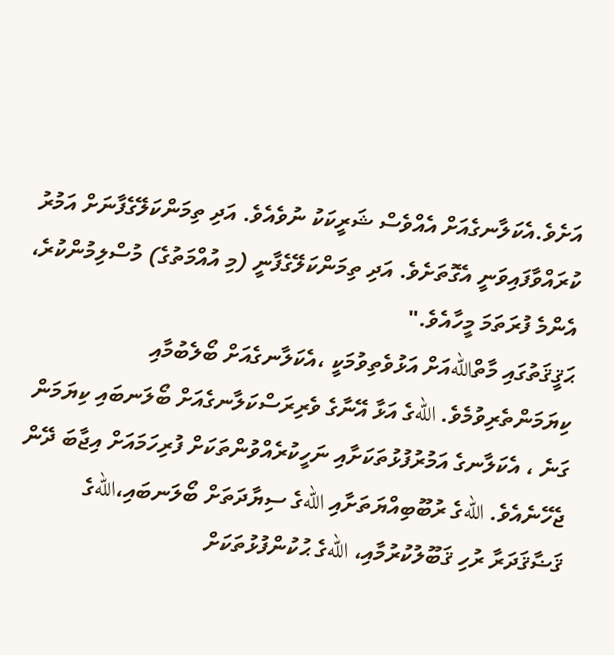އަށެވެ.އެކަލާނގެއަށް އެއްވެސް ޝަރީކަކު ނުވެއެވެ. އަދި ތިމަންކަލޭގެފާނަށް އަމުރު ކުރައްވާފައިވަނީ އެގޮތަށެވެ. އަދި ތިމަންކަލޭގެފާނީ (މި އުއްމަތުގެ) މުސްލިމުންކުރެ، އެންމެ ފުރަތަމަ މީހާއެވެ."
ޙަޤީޤަތުގައި މާތްاللهއަށް އަޅުވެތިވުމަކީ ،އެކަލާނގެއަށް ބޯލެބުމާއި ކިޔަމަންތެރިވުމެވެ. اللهގެ އަޅާ އޭނާގެ ވެރިރަސްކަލާނގެއަށް ބޯލަނބައި ކިޔަމަން ގަނެ ، އެކަލާނގެ އަމުރުފުޅުތަކަށާއި ނަހީކުރެއްވުންތަކަށް ފުރިހަމައަށް އިޖާބަ ދޭން ޖެހޭނެއެވެ. اللهގެ ރުބޫބިއްޔަތަށާއި اللهގެ ސިޔާދަތަށް ބޯލަނބައި،اللهގެ ޤަޟާޤަދަރާ ރުހި ޤަބޫލުކުރުމާއި، اللهގެ ޙުކުންފުޅުތަކަށް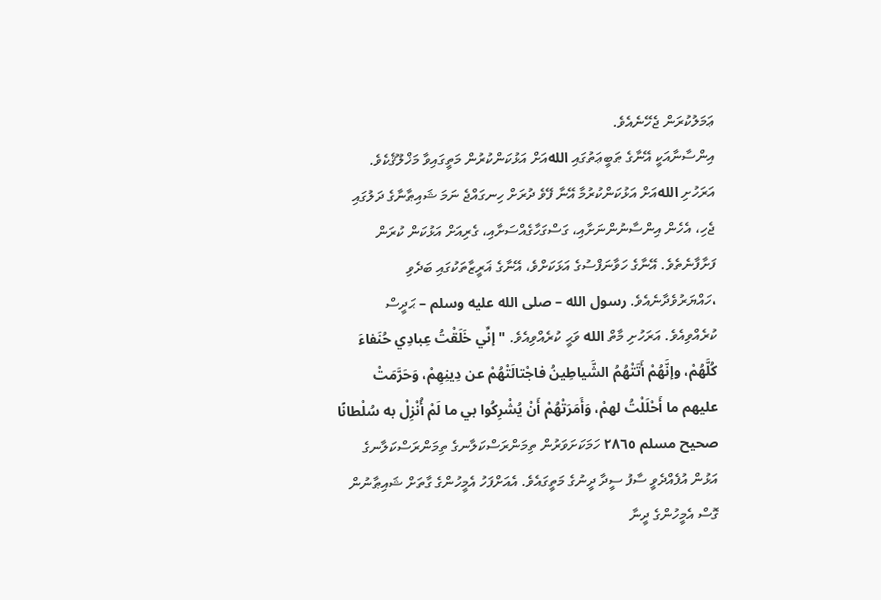ޢަމަލުކުރަން ޖެހޭނެއެވެ.
އިންސާނާއަކީ އޭނާގެ ޠަބީޢަތުގައި اللهއަށް އަޅުކަންކުރުން މަތީގައިވާ މަޚްލޫޤެކެވެ. އަރަހުށި اللهއަށް އަޅުކަންކުރުމާ އޭނާ ފޭވެ ދުރަށް ހިނގައްޖެ ނަމަ ޝައިޠާނާގެ ދަލުގައި ޖެހި، އެހެން އިންސާނުންނަށާއި، ގަސްގަހާގެއްސަށާއި، ގެރިއަށް އަޅުކަން ކުރަން ފަށާފާނެތެވެ. އޭނާގެ ހަވާނަފްސުގެ އަޅަކަށްވެ، އޭނާގެ ޣަރީޒާތަކުގައި ބަދެވި ،ހައްޔަރުވެދާނެއެވެ. رسول الله – صلى الله عليه وسلم – ޙަދީސް ކުރެއްވިއެވެ. އަރަހުށި މާތް الله ވަޙީ ކުރެއްވިއެވެ. "إنِّي خَلَقْتُ عِبادِي حُنَفاءَ كُلَّهُمْ، وإنَّهُمْ أَتَتْهُمُ الشَّياطِينُ فاجْتالَتْهُمْ عن دِينِهِمْ، وَحَرَّمَتْ عليهم ما أَحْلَلْتُ لهمْ، وَأَمَرَتْهُمْ أَنْ يُشْرِكُوا بي ما لَمْ أُنْزِلْ به سُلْطانًا صحيح مسلم ٢٨٦٥ ހަމަކަށަވަރުން ތިމަންރަސްކަލާނގެ ތިމަންރަސްކަލާނގެ އަޅުން އުފެއްދެވީ ސާފު ސީދާ ދީނުގެ މަތީގައެވެ. އެއަށްފަހު އެމީހުންގެ ގާތަށް ޝައިޠާނުން ގޮސް އެމީހުންގެ ދީނާ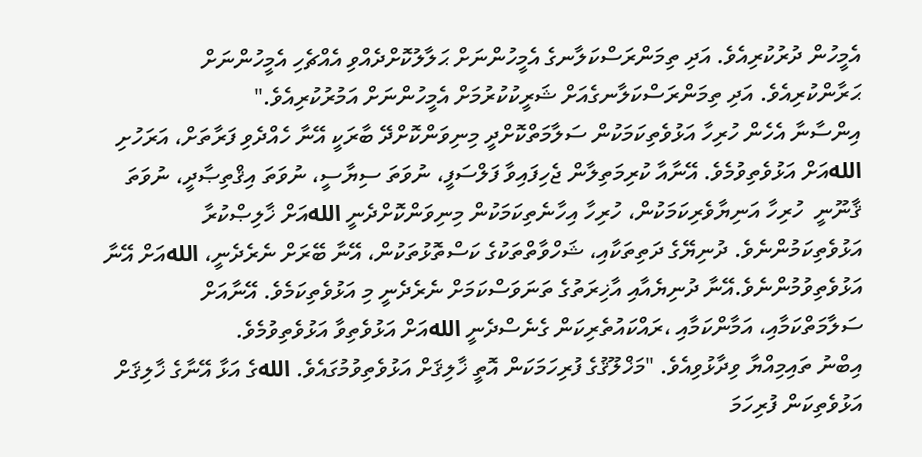އެމީހުން ދުރުކުރިއެވެ. އަދި ތިމަންރަސްކަލާނގެ އެމީހުންނަށް ޙަލާލުކޮށްދެއްވި އެއްޗެހި އެމީހުންނަށް  ޙަރާންކުރިއެވެ. އަދި ތިމަންރަސްކަލާނގެއަށް ޝަރީކުކުރުމަށް އެމީހުންނަށް އަމުރުކުރިއެވެ."
އިންސާނާ އެހެން ހުރިހާ އަޅުވެތިކަމަކުން ސަލާމަތްކޮށްދީ މިނިވަންކޮށްދޭ ބާރަކީ އޭނާ ހެއްދެވި ފަރާތަށް، އަރަހުށި اللهއަށް އަޅުވެތިވުމެވެ. އޭނާއާ ކުރިމަތިލާން ޖެހިފައިވާ ފަލްސަފީ، ނުވަތަ ސިޔާސީ، ނުވަތަ އިޤްތިޞާދީ، ނުވަތަ  ޤާނޫނީ  ހުރިހާ އަނިޔާވެރިކަމަކުން، ހުރިހާ އިހާނެތިކަމަކުން މިނިވަންކޮށްދެނީ اللهއަށް ޚާލިޞްކުރާ އަޅުވެތިކަމުންނެވެ. ދުނިޔޭގެ ދަތިތަކާއި، ޝަހްވާތްތަކުގެ ކަސްތޮޅުތަކުން، އޭނާ ބޭރަށް ނެރެދެނީ، اللهއަށް އޭނާ އަޅުވެތިވުމުންނެވެ.އޭނާ ދުނިޔެއާއި އާޚިރަތުގެ ތަނަވަސްކަމަށް ނެރެދެނީ މި އަޅުވެތިކަމެވެ. އޭނާއަށް ސަލާމަތްކަމާއި، އަމާންކަމާއި ،ރައްކައުތެރިކަން ގެނެސްދެނީ اللهއަށް އަޅުވެތިވާ އަޅުވެތިވުމެވެ.
އިބްނު ތައިމިއްޔާ ވިދާޅުވިއެވެ. "މަޚްލޫޤުގެ ފުރިހަމަކަން އޮތީ ޚާލިޤަށް އަޅުވެތިވުމުގައެވެ. اللهގެ އަޅާ އޭނާގެ ޚާލިޤަށް އަޅުވެތިކަން ފުރިހަމަ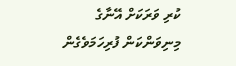ކުރި ވަރަކަށް އޭނާގެ މިނިވަންކަން ފުރިހަމަވެގެން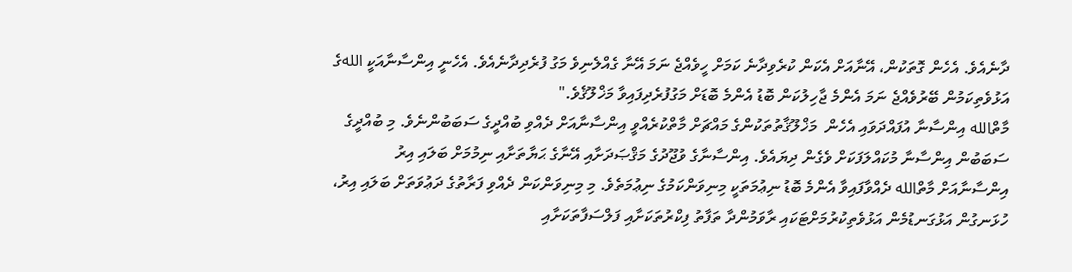ދާނެއެވެ. އެހެން ގޮތަކުން، އޭނާއަށް އެކަން ކުރެވިދާނެ ކަމަށް ހީވެއްޖެ ނަމަ އޭނާ ގެއްލެނިވެ މަގު ފުރެދިދާނެއެވެ. އެހެނީ އިންސާނާއަކީ اللهގެ އަޅުވެތިކަމުން ބޭރުވެއްޖެ ނަމަ އެންމެ ޖާހިލުކަން ބޮޑު އެންމެ ބޮޑަށް މަގުފުރެދިފައިވާ މަޚްލޫޤެވެ."
މާތްالله އިންސާނާ އުފައްދަވައި އެހެން  މަޚްލޫޤާތުތަކުންގެ މައްޗަށް މާތްކުރެއްވީ އިންސާނާއަށް ދެއްވި ބުއްދީގެ ސަބަބުންނެވެ. މި ބުއްދީގެ ސަބަބުން އިންސާނާ މުކައްލަފަކަށް ވެގެން ދިޔައެވެ. އިންސާނާގެ ވުޖޫދުގެ މަޤްޞަދަށާއި އޭނާގެ ޙަޔާތަށާއި ނިމުމަށް ބަލައި އިރު އިންސާނާއަށް މާތްالله ދެއްވާފައިވާ އެންމެ ބޮޑު ނިޢުމަތަކީ މިނިވަންކަމުގެ ނިޢުމަތެވެ. މި މިނިވަންކަން ދެއްވި ފަރާތުގެ ދަޢުވަތަށް ބަލައި އިރު، ހުޅަނގުން އަޅުގަނޑުމެން އަޅުވެތިކުރުމަށްޓަކައި ރާވަމުންދާ ތަފާތު ފިކްރުތަކަށާއި ފަލްސަފާތަކަށާއި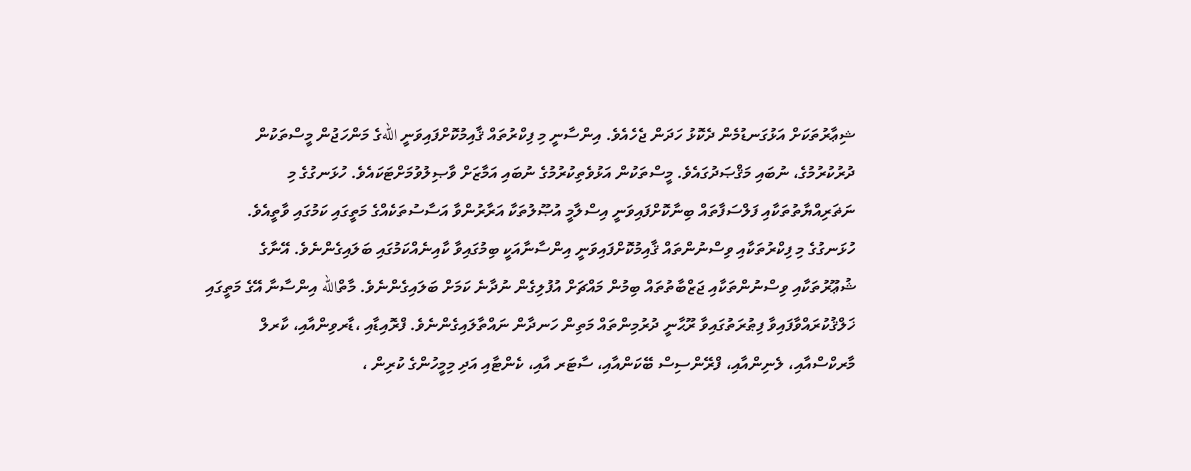ޝިޢާރުތަކަށް އަޅުގަނޑުމެން ދެކޮޅު ހަދަން ޖެހެއެވެ. އިންސާނީ މި ފިކްރުތައް ޤާއިމުކޮށްފައިވަނީ اللهގެ މަންހަޖުން މީސްތަކުން ދުރުކުރުމުގެ، ނުބައި މަޤްޞަދުގައެވެ. މީސްތަކުން އަޅުވެތިކުރުމުގެ ނުބައި އަމާޒަށް ވާޞިލުވުމަށްޓަކައެވެ. ހުޅަނގުގެ މި ނަޡަރިއްޔާތުތަކާއި ފަލްސަފާތައް ބިނާކޮށްފައިވަނީ އިސްލާމީ އުޞޫލުތަކާ އަރާރުންވާ އަސާސުތަކެއްގެ މަތީގައި ކަމުގައި ވާތީއެވެ.
ހުޅަނގުގެ މި ފިކްރުތަކާއި ވިސްނުންތައް ޤާއިމުކޮށްފައިވަނީ އިންސާނާއަކީ ބިމުގައިވާ ކާއިނެއްކަމުގައި ބަލައިގެންނެވެ. އޭނާގެ ޝުޢޫރުތަކާއި ވިސްނުންތަކާއި ޖަޒްބާތުތައް ބިމުން މައްޗަށް އުފުލިގެން ނުދާނެ ކަމަށް ބަލައިގެންނެވެ. މާތްالله އިންސާނާ އޭގެ މަތީގައި ޚަލްޤުކުރައްވާފައިވާ ފިޠުރަތުގައިވާ ރޫޙާނީ ދުރުމިންތައް މަތިން ހަނދާން ނައްތާލައިގެންނެވެ. ފްރޮއިޑާއި ،ޑާރވިންއާއި، ކާރލް މާރކްސްއާއި، ލެނިންއާއި، ފްރޭންސިސް ބޭކަންއާއި، ސާޓަރ އާއި، ކެންޓާއި އަދި މިމީހުންގެ ކުރިން ،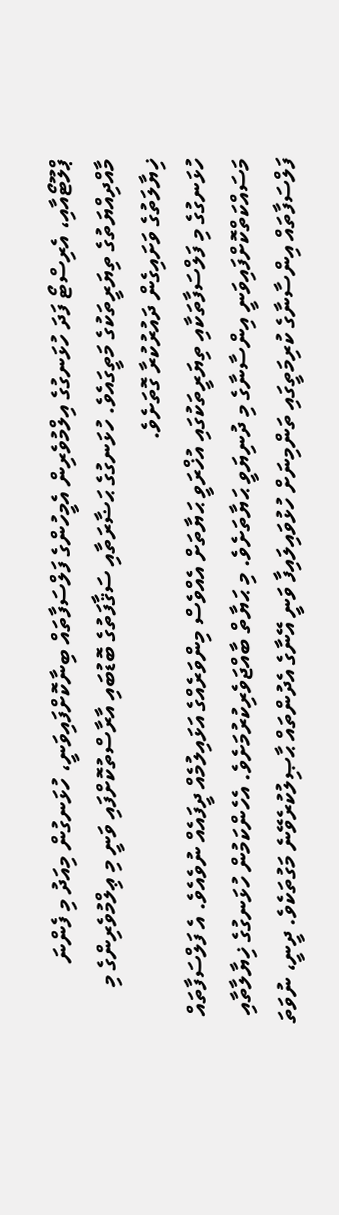ޕްލޫޓޯއާއި، އެރިސްޓޯ ފަދަ ހުޅަނގުގެ އިލްމުވެރިން އެމީހުންގެ ފަލްސަފާތައް ބިނާކޮށްފައިވަނީ، ހުޅަނގުން މިއަދު މި ފެންނަ މާއްދިއްޔަތުގެ ތިޔަރީތަކުގެ މަތީގައެވެ. ހުޅަނގުގެ ޙަޟާރަތާއި ސަޤާފަތުގެ ބޮޑުބައި އާރާސްތުކޮށްފައި ވަނީ މި ޢިލްމުވެރިންގެ މި ޚިޔާލަތުގެ ވަށައިގެން ދައުރުކުރާ ގޮތަށެވެ.
ހުޅަނގުގެ މި ފަލްސަފާތަކާއި ތިޔަރީތަކުގައި އުޚްރަވީ ޙަޔާތަށް އެއްވެސް މިންވަރެއްގެ އަޅައިލުމެއް ދީފައެއް ނުވެއެވެ. އެ ފަލްސަފާތައް މަސައްކަތްކޮށްފައިވަނީ އިންސާނާގެ މި ދުނިޔަވީ ޙަޔާތަށެވެ. މި ޙަޔާތް ބާއްޖަވެރިކުރުމަށެވެ. އެހެންކަމުން ހުޅަނގުގެ ޚިޔާލާތާއި ފަލްސަފާތައް އިންސާނާގެ ކުރިމަތީގައި ތަންމިނަށް ހުޅުވައިލައިފާ ވަނީ އޭނާގެ އެދުންތައް ޙާޞިލުކުރެވޭނެ މަގުތަކެވެ. ދީނީ، ނުވަތަ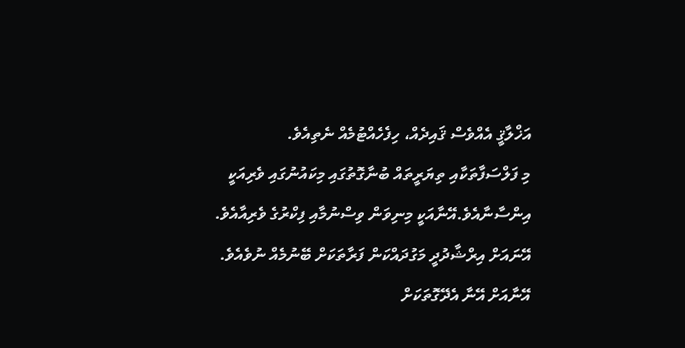އަޚްލާޤީ އެއްވެސް ޤައިދެއް، ހިފެހެއްޓުމެއް ނެތިއެވެ.
މި ފަލްސަފާތަކާއި ތިޔަރީތައް ބުނާގޮތުގައި މިކައުނުގައި ވެރިއަކީ އިންސާނާއެވެ.އޭނާއަކީ މިނިވަން ވިސްނުމާއި ފިކްރުގެ ވެރިއާއެވެ. އޭނައަށް އިރްޝާދުދީ މަގުދައްކަން ފަރާތަކަށް ބޭނުމެއް ނުވެއެވެ. އޭނާއަށް އޭނާ އެދޭގޮތަކަށް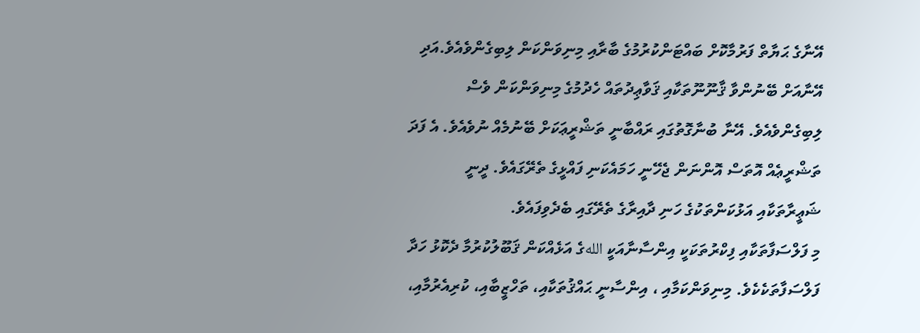އޭނާގެ ޙަޔާތް ފަރުމާކޮށް ބައްޓަންކުރުމުގެ ބާރާއި މިނިވަންކަން ލިބިގެންވެއެވެ.އަދި އޭނާއަށް ބޭނުންވާ ޤާނޫނޫތަކާއި ޤަވާޢިދުތައް ހެދުމުގެ މިނިވަންކަން ވެސް ލިބިގެންވެއެވެ. އޭނާ ބުނާގޮތުގައި ރައްބާނީ ތަޝްރީޢަކަށް ބޭނުމެއް ނުވެއެވެ. އެ ފަދަ ތަޝްރީޢެއް އޮތަސް އޮންނަން ޖެހޭނީ ހަމައެކަނި ފައްޅީގެ ތެރޭގައެވެ. ދީނީ ޝަޢީރާތަކާއި އަޅުކަންތަކުގެ ހަނި ދާއިރާގެ ތެރޭގައި ބެދެވިފައެވެ.
މި ފަލްސަފާތަކާއި ފިކްރުތަކަކީ އިންސާނާއަކީ اللهގެ އަޅެއްކަން ޤަބޫލުކުރުމާ ދެކޮޅު ހަދާ ފަލްސަފާތަކެކެވެ. މިނިވަންކަމާއި ، އިންސާނީ ޙައްޤުތަކާއި، ތަހްޒީބާއި، ކުރިއެރުމާއި،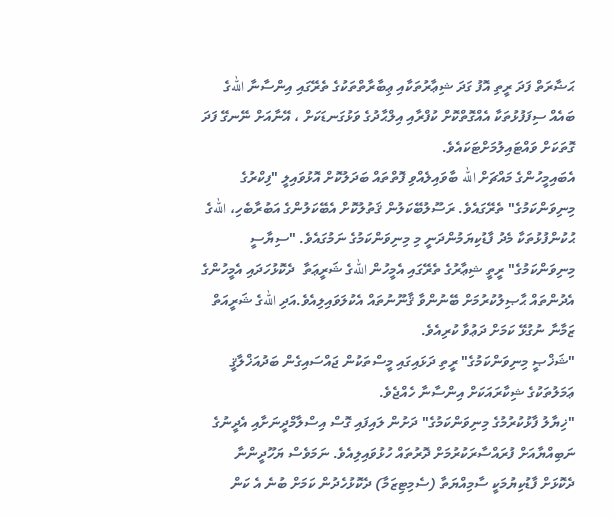ޙަޟާރަތް ފަދަ ރީތި އޮފު ގަދަ ޝިޢާރުތަކާއި ޢިބާރާތްތަކުގެ ތެރޭގައި އިންސާނާ اللهގެ ބައެއް ސިފަފުޅުތަކާ އެއްގޮތްކޮށް ކުފްރާއި އިލްޙާދުގެ ވަޅުގަނޑަކަށް ، އޭނާއަށް ނޭނގޭ ފަދަ ގޮތަކަށް ވައްޓައިލުމަށްޓަކައެވެ.
އެބައިމީހުންގެ މައްޗަށް الله ބާވައިލެއްވި ފޮތްތައް ބަދަލުކޮށް އޮޅުވައިލީ "ފިކްރުގެ މިނިވަންކަމުގެ" ތެރޭގައެވެ. ރަސޫލުބޭކަލުން ޤަތުލުކޮށް އެބޭކަލުންގެ އަބުރާބެހި، اللهގެ ޙުކުންފުޅުތަކާ މެދު ފާޑުކިޔަމުންދަނީ މި މިނިވަންކަމުގެ ނަމުގައެވެ. "ސިޔާސީ މިނިވަންކަމުގެ" ރީތީ ޝިޢާރުގެ ތެރޭގައި އެމީހުން اللهގެ ޝަރީޢަތާ  ދެކޮޅުހަދައި އެމީހުންގެ އެދުންތައް ޙާޞިލުކުރުމަށް ބޭނުންވާ ޤާނޫނުތައް އެކުލަވައިލިއެވެ.އަދި اللهގެ ޝަރީއަތް ޒަމާނާ ނުގުޅޭ ކަމަށް ދަޢުވާ ކުރިއެވެ.
"ޝަޚްޞީ މިނިވަންކަމުގެ" ރީތި ދަޅައިގައި މީސްތަކުން ޖައްސައިގެން ބަދުއަޚްލާޤީ ޢަމަލުތަކުގެ ޝިކާރައަކަށް އިންސާނާ ހެއްޖެވެ.
"ޚިޔާލު ފާޅުކުރުމުގެ މިނިވަންކަމުގެ" ދަށުން ލައިފައި ގޮސް އިސްލާމްދީނަށާއި އެދީނުގެ ނަބިއްޔާއަށް ފުރައްސާރަކުރުމަށް ދޮރުތައް ހުޅުވައިލިއެވެ. ނަމަވެސް ޔަހޫދީންނާ ދެކޮޅަށް ފާޑުކިޔުމަކީ ސާމިއްޔަތާ (ސެމިޓިޒަމާ) ދެކޮޅުހެދުން ކަމަށް ބުނެ އެ ކަން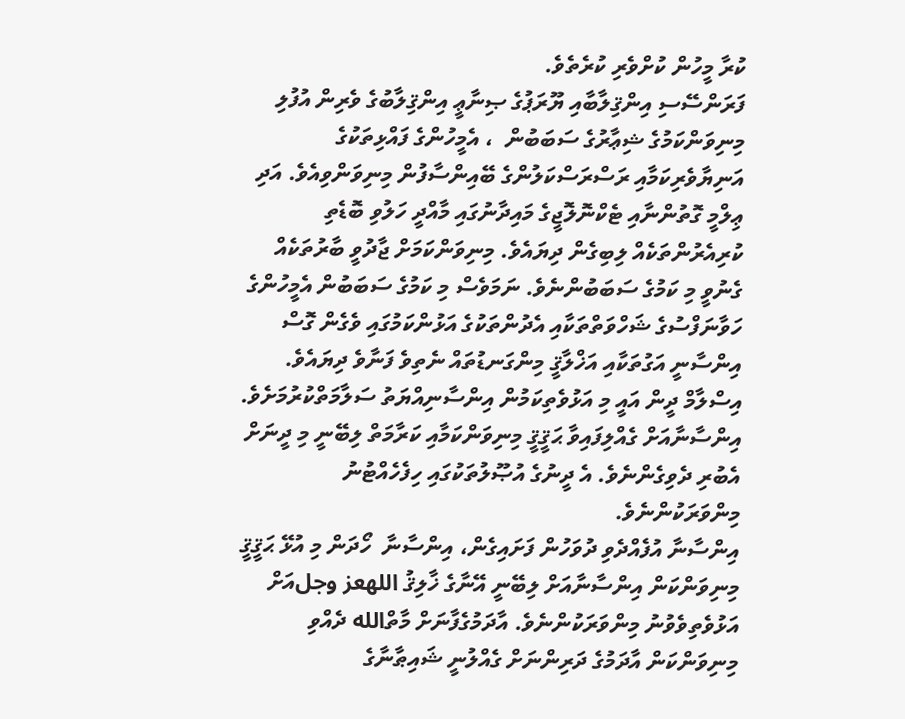ކުރާ މީހުން ކުށްވެރި ކުރެތެވެ.
ފަރަންސޭސި އިންޤިލާބާއި ޔޫރަޕުގެ ޞިނާޢީ އިންޤިލާބުގެ ވެރިން އުފުލި މިނިވަންކަމުގެ ޝިޢާރުގެ ސަބަބުން  ، އެމީހުންގެ ފައްޅިތަކުގެ އަނިޔާވެރިކަމާއި ރަސްރަސްކަލުންގެ ބޭއިންސާފުން މިނިވަންވިއެވެ. އަދި ޢިލްމީ ގޮތުންނާއި ޓެކްނޮލޮޖީގެ މައިދާނުގައި މާއްދީ ހަލުވި ބޮޑެތި ކުރިއެރުންތަކެއް ލިބިގެން ދިޔައެވެ. މިނިވަންކަމަށް ޖާދުވީ ބާރުތަކެއް ގެނުވީ މި ކަމުގެ ސަބަބުންނެވެ. ނަމަވެސް މި ކަމުގެ ސަބަބުން އެމީހުންގެ ހަވާނަފްސުގެ ޝަހްވަތްތަކާއި އެދުންތަކުގެ އަޅުންކަމުގައި ވެގެން ގޮސް އިންސާނީ އަގުތަކާއި އަޚްލާޤީ މިންގަނޑުތައް ނެތިވެ ފަނާވެ ދިޔައެވެ.
އިސްލާމް ދީން އައީ މި އަޅުވެތިކަމުން އިންސާނިއްޔަތު ސަލާމަތްކުރުމަށެވެ. އިންސާނާއަށް ގެއްލިފައިވާ ޙަޤީޤީ މިނިވަންކަމާއި ކަރާމަތް ލިބޭނީ މި ދީނަށް އެބުރި ދެވިގެންނެވެ. އެ ދީނުގެ އުޞޫލުތަކުގައި ހިފެހެއްޓުނު މިންވަރަކުންނެވެ.
އިންސާނާ އުފެއްދެވި ދުވަހުން ފަށައިގެން، އިންސާނާ  ހޯދަން މި އުޅޭ ޙަޤީޤީ މިނިވަންކަން އިންސާނާއަށް ލިބޭނީ އޭނާގެ ޚާލިޤު اللهعز وجلއަށް އަޅުވެތިވެވުނު މިންވަރަކުންނެވެ. އާދަމުގެފާނަށް މާތްالله ދެއްވި މިނިވަންކަން އާދަމުގެ ދަރިންނަށް ގެއްލުނީ ޝައިޠާނާގެ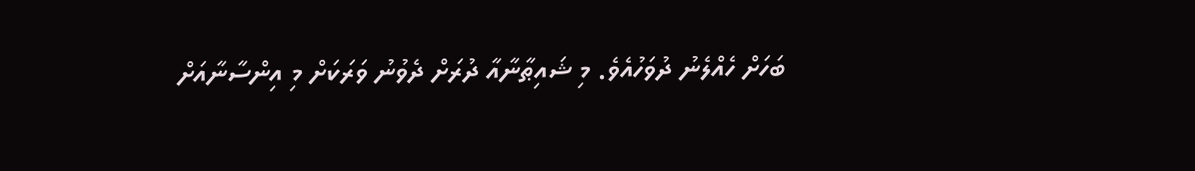ބަހަށް ހެއްލެނު ދުވަހުއެވެ. މި ޝައިޠާނާއާ ދުރަށް ދެވުނު ވަރަކަށް މި އިންސާނާއަށް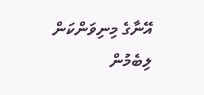އޭނާގެ މިނިވަންކަން ލިބެމުން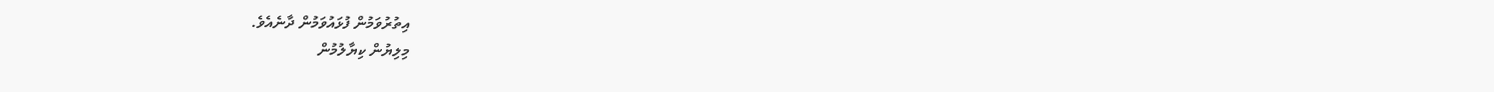އިތުރުވަމުން ފުޅައުވަމުން ދާނެއެވެ.
މިލިޔުން ކިޔާލުމުން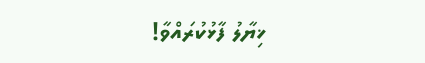ޚިޔާލު ފާޅުކުރައްވާ!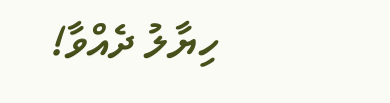ހިޔާލު ދެއްވާ!